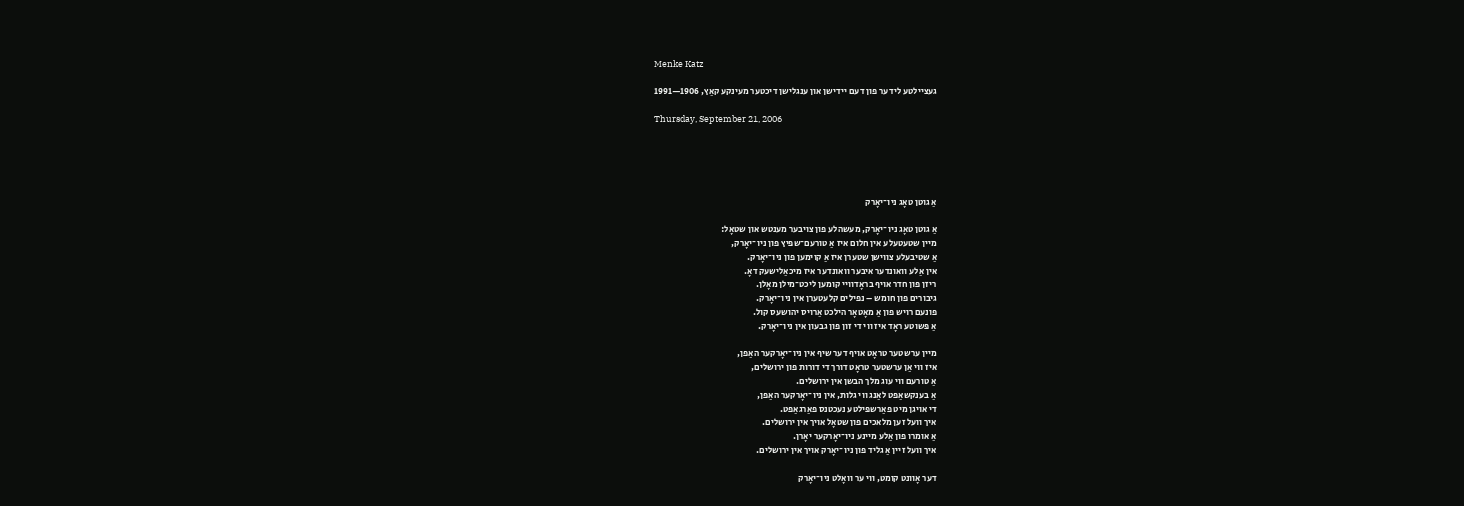Menke Katz

געציילטע לידער פון דעם יידישן און ענגלישן דיכטער מעינקע קאַץ, 1906—1991

Thursday, September 21, 2006





אַ גוטן טאָג ניו־יאָרק

אַ גוטן טאָג ניו־יאָרק, מעשהלע פון צויבער מענטש און שטאָל:
מיין שטעטעלע אין חלום איז אַ טורעם־שפּיץ פון ניו־יאָרק,
אַ שטיבעלע צווישן שטערן איז אַ קוימען פון ניו־יאָרק.
אין אַלע וואונדער איבער וואונדער איז מיכאַלישעק דאָ.
ריזן פון חדר אויף בראָדוויי קומען ליכט־מילן מאָלן.
גיבורים פון חומש – נפילים קלעטערן אין ניו־יאָרק.
פונעם רויש פון אַ מאָטאָר הילכט אַרויס יהושעס קול.
אַ פּשוטע ראָד איז ווי די זון פון גבעון אין ניו־יאָרק.

מיין ערשטער טראָט אויף דער שיף אין ניו־יאָרקער האַפן,
איז ווי אַן ערשטער טראָט דורך די דורות פון ירושלים,
אַ טורעם ווי עוג מלך הבשן אין ירושלים.
אַ בענקשאַפט לאַנג ווי גלות, אין ניו־יאָרקער האַפן,
די אויגן מיט פאַרשפּילטע נעכטנס פאַרגאַפט.
איך וועל זען מלאכים פון שטאָל אויך אין ירושלים.
אַ אומרו פון אַלע מיינע ניו־יאָרקער יאָרן.
איך וועל זיין אַ גליד פון ניו־יאָרק אויך אין ירושלים.

דער אָוונט קומט, ווי ער וואָלט ניו־יאָרק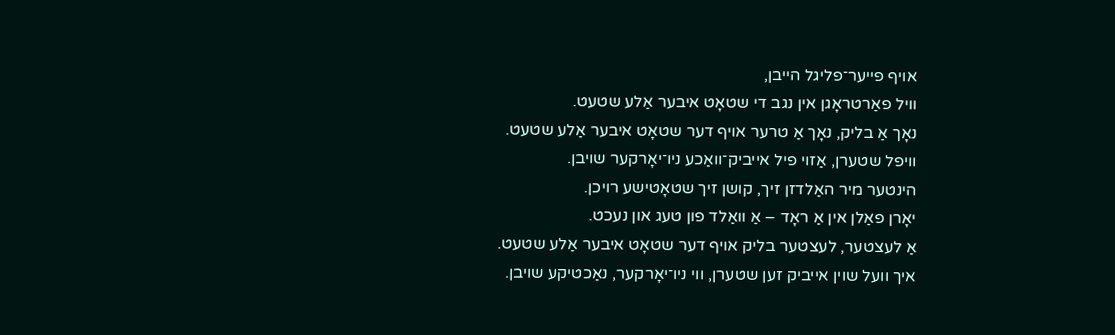אויף פייער־פליגל הייבן,
וויל פאַרטראָגן אין נגב די שטאָט איבער אַלע שטעט.
נאָך אַ בליק, נאָך אַ טרער אויף דער שטאָט איבער אַלע שטעט.
וויפל שטערן, אַזוי פיל אייביק־וואַכע ניו־יאָרקער שויבן.
הינטער מיר האַלדזן זיך, קושן זיך שטאָטישע רויכן.
יאָרן פאַלן אין אַ ראָד – אַ וואַלד פון טעג און נעכט.
אַ לעצטער, לעצטער בליק אויף דער שטאָט איבער אַלע שטעט.
איך וועל שוין אייביק זען שטערן, ווי ניו־יאָרקער, נאַכטיקע שויבן.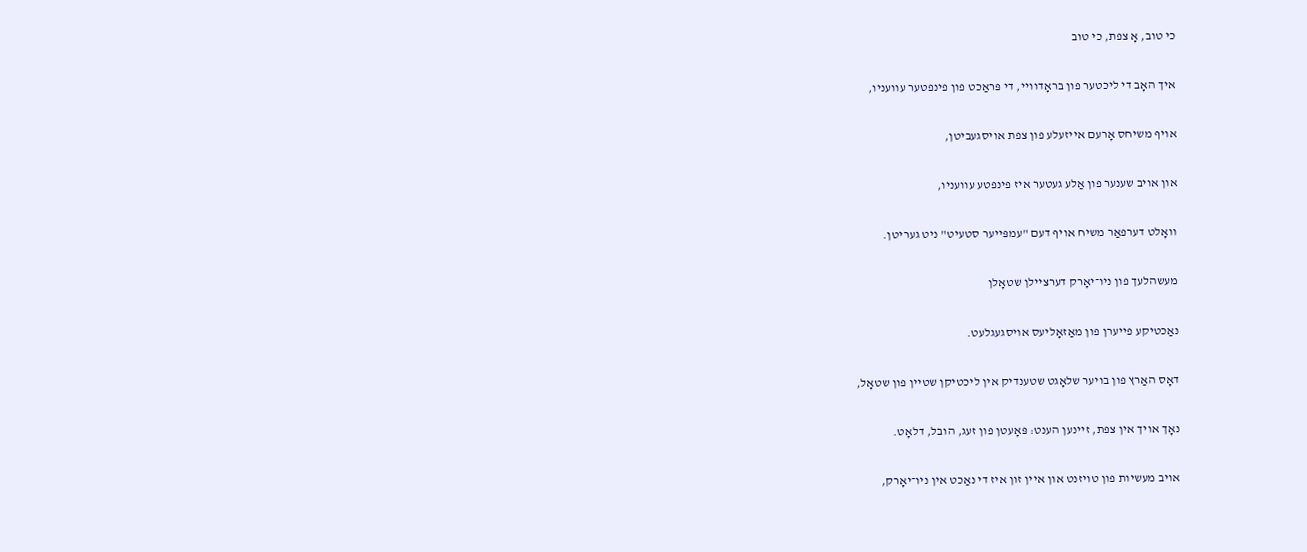כי טוב, אָ צפת, כי טוב

איך האָב די ליכטער פון בראָדוויי, די פּראַכט פון פינפטער עוועניו,

אויף משיחס אָרעם אייזעלע פון צפת אויסגעביטן,

און אויב שענער פון אַלע געטער איז פינפטע עוועניו,

וואָלט דערפאַר משיח אויף דעם "עמפּייער סטעיט" ניט געריטן.

מעשהלעך פון ניו־יאָרק דערציילן שטאָלן

נאַכטיקע פייערן פון מאַזאָליעס אויסגעגלעט.

דאָס האַרץ פון בויער שלאָגט שטענדיק אין ליכטיקן שטיין פון שטאָל,

נאָך אויך אין צפת, זיינען הענט: פּאָעטן פון זעג, הובל, דלאָט.

אויב מעשיות פון טויזנט און איין זון איז די נאַכט אין ניו־יאָרק,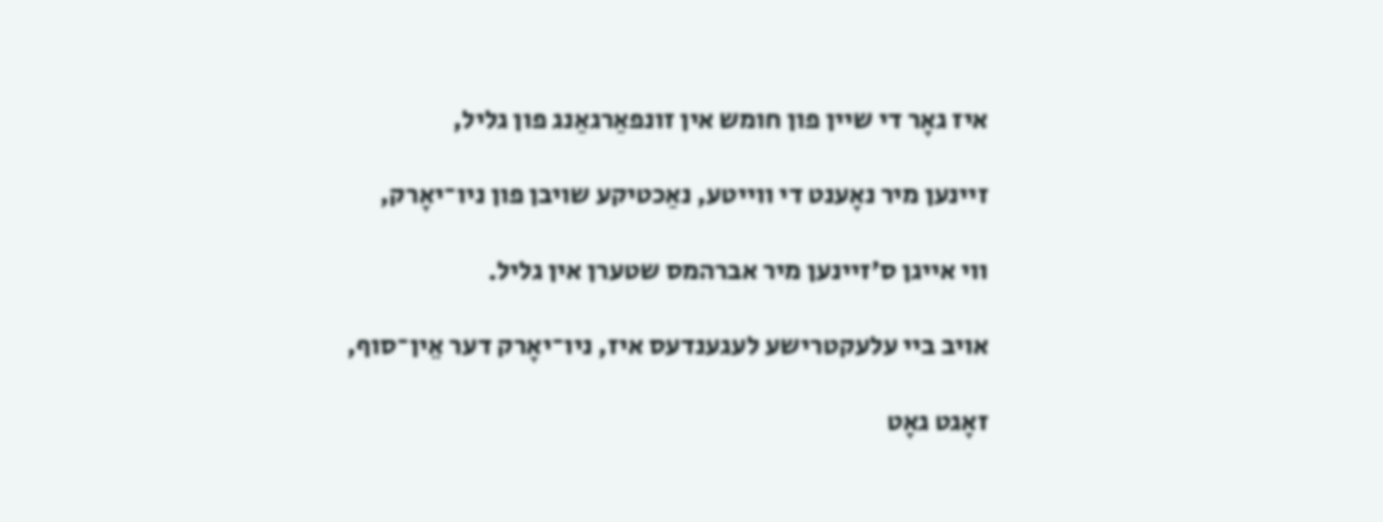איז גאָר די שיין פון חומש אין זונפאַרגאַנג פון גליל,

זיינען מיר נאָענט די ווייטע, נאַכטיקע שויבן פון ניו־יאָרק,

ווי אייגן ס'זיינען מיר אברהמס שטערן אין גליל.

אויב ביי עלעקטרישע לעגענדעס איז, ניו־יאָרק דער אֵין־סוף,

זאָגט גאָט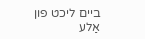ביים ליכט פון אַלע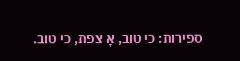ספירות: כי טוב, אָ צפת, כי טוב.